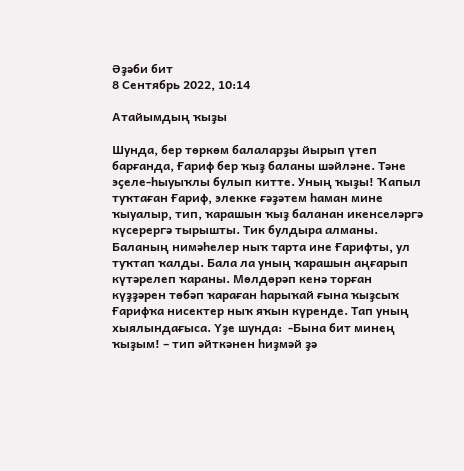Әҙәби бит
8 Сентябрь 2022, 10:14

Атайымдың ҡыҙы

Шунда, бер төркөм балаларҙы йырып үтеп барғанда, Ғариф бер ҡыҙ баланы шәйләне. Тәне эҫеле-һыуыҡлы булып китте. Уның ҡыҙы! Ҡапыл туҡтаған Ғариф, элекке ғәҙәтем һаман мине ҡыуалыр, тип, ҡарашын ҡыҙ баланан икенселәргә күсерергә тырышты. Тик булдыра алманы. Баланың нимәһелер ныҡ тарта ине Ғарифты, ул туҡтап ҡалды. Бала ла уның ҡарашын аңғарып күтәрелеп ҡараны. Мөлдөрәп кенә торған күҙҙәрен төбәп ҡараған һарыҡай ғына ҡыҙсыҡ Ғарифҡа нисектер ныҡ яҡын күренде. Тап уның хыялындағыса. Үҙе шунда:  -Бына бит минең ҡыҙым! – тип әйткәнен һиҙмәй ҙә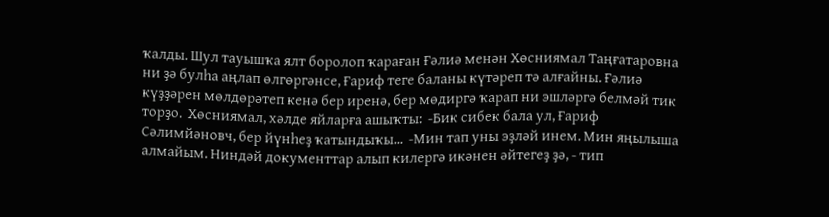ҡалды. Шул тауышҡа ялт боролоп ҡараған Ғәлиә менән Хөсниямал Таңғатаровна ни ҙә булһа аңлап өлгөргәнсе, Ғариф теге баланы күтәреп тә алғайны. Ғәлиә күҙҙәрен мөлдөрәтеп кенә бер иренә, бер мөдиргә ҡарап ни эшләргә белмәй тик торҙо.  Хөсниямал, хәлде яйларға ашыҡты:  -Бик сибек бала ул, Ғариф Сәлимйәновч, бер йүнһеҙ ҡатындыҡы...  -Мин тап уны эҙләй инем. Мин яңылыша алмайым. Ниндәй документтар алып килергә икәнен әйтегеҙ ҙә, - тип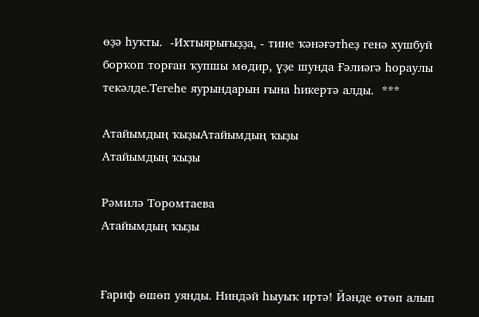өҙә һуҡты.  -Ихтыярығыҙҙа, - тине ҡәнәғәтһеҙ генә хушбуй борҡоп торған ҡупшы мөдир, үҙе шунда Ғәлиәгә һораулы текәлде.Тегеһе яурындарын ғына һикертә алды.  ***

Атайымдың ҡыҙыАтайымдың ҡыҙы
Атайымдың ҡыҙы

Рәмилә Торомтаева
Атайымдың ҡыҙы


Ғариф өшөп уянды. Ниндәй һыуыҡ иртә! Йәнде өтөп алып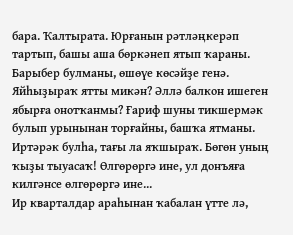бара. Ҡалтырата. Юрғанын рәтләңкерәп тартып, башы аша бөркәнеп ятып ҡараны.
Барыбер булманы, өшөүе көсәйҙе генә. Яйһыҙыраҡ ятты микән? Әллә балкон ишеген ябырға онотҡанмы? Ғариф шуны тикшермәк булып урынынан торғайны, башҡа ятманы. Иртәрәк булһа, тағы ла яҡшыраҡ. Бөгөн уның ҡыҙы тыуасаҡ! Өлгөрөргә ине, ул донъяға килгәнсе өлгөрөргә ине...
Ир кварталдар араһынан ҡабалан үтте лә,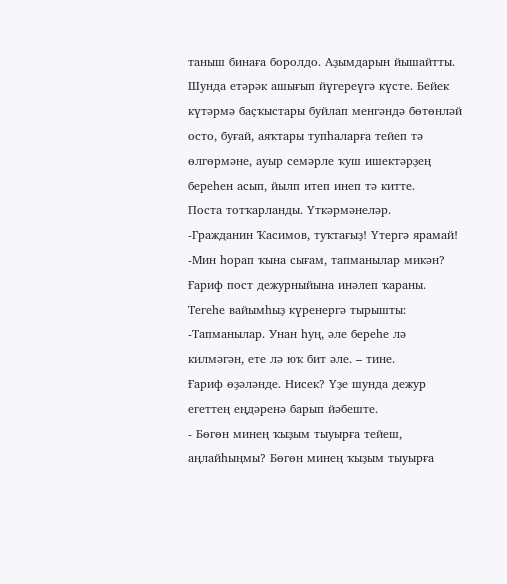таныш бинаға боролдо. Аҙымдарын йышайтты. Шунда етәрәк ашығып йүгереүгә күсте. Бейек күтәрмә баҫҡыстары буйлап менгәндә бөтөнләй осто, буғай, аяҡтары тупһаларға тейеп тә өлгөрмәне, ауыр семәрле ҡуш ишектәрҙең береһен асып, йылп итеп инеп тә китте.
Поста тотҡарланды. Үткәрмәнеләр.
-Гражданин Ҡасимов, туҡтағыҙ! Үтергә ярамай!
-Мин һорап ҡына сығам, тапманылар микән?
Ғариф пост дежурныйына инәлеп ҡараны. Тегеһе вайымһыҙ күренергә тырышты:
-Тапманылар. Унан һуң, әле береһе лә килмәгән, ете лә юҡ бит әле. – тине.
Ғариф өҙәләнде. Нисек? Үҙе шунда дежур егеттең еңдәренә барып йәбеште.
- Бөгөн минең ҡыҙым тыуырға тейеш, аңлайһыңмы? Бөгөн минең ҡыҙым тыуырға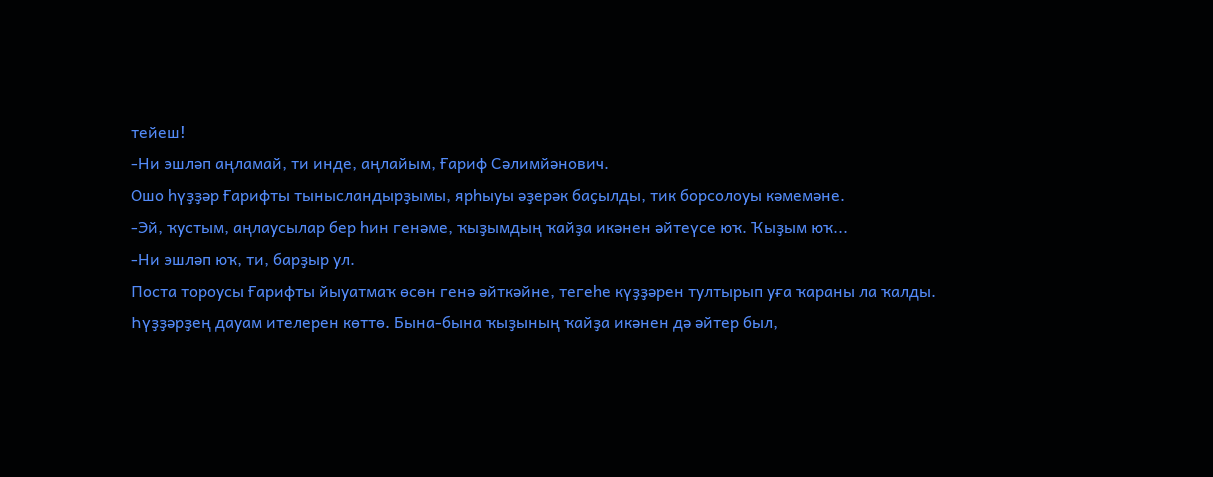тейеш!
-Ни эшләп аңламай, ти инде, аңлайым, Ғариф Сәлимйәнович.
Ошо һүҙҙәр Ғарифты тынысландырҙымы, ярһыуы әҙерәк баҫылды, тик борсолоуы кәмемәне.
-Эй, ҡустым, аңлаусылар бер һин генәме, ҡыҙымдың ҡайҙа икәнен әйтеүсе юҡ. Ҡыҙым юҡ...
-Ни эшләп юҡ, ти, барҙыр ул.
Поста тороусы Ғарифты йыуатмаҡ өсөн генә әйткәйне, тегеһе күҙҙәрен тултырып уға ҡараны ла ҡалды. Һүҙҙәрҙең дауам ителерен көттө. Бына-бына ҡыҙының ҡайҙа икәнен дә әйтер был,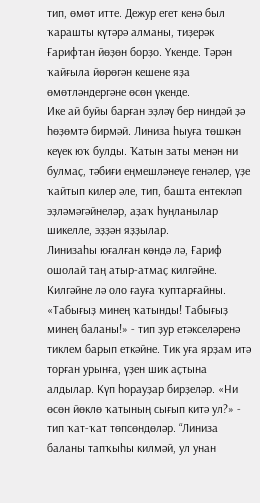тип, өмөт итте. Дежур егет кенә был ҡарашты күтәрә алманы, тиҙерәк Ғарифтан йөҙөн борҙо. Үкенде. Тәрән ҡайғыла йөрөгән кешене яҙа өмөтләндергәне өсөн үкенде.
Ике ай буйы барған эҙләү бер ниндәй ҙә һөҙөмтә бирмәй. Линиза һыуға төшкән кеүек юҡ булды. Ҡатын заты менән ни булмаҫ, тәбиғи еңмешләнеүе генәлер, үҙе ҡайтып килер әле, тип, башта ентекләп эҙләмәгәйнеләр, аҙаҡ һуңланылар шикелле, эҙҙән яҙҙылар.
Линизаһы юғалған көндә лә, Ғариф ошолай таң атыр-атмаҫ килгәйне. Килгәйне лә оло ғауға ҡуптарғайны. «Табығыҙ минең ҡатынды! Табығыҙ минең баланы!» - тип ҙур етәкселәренә тиклем барып еткәйне. Тик уға ярҙам итә торған урынға, үҙен шик аҫтына алдылар. Күп һорауҙар бирҙеләр. «Ни өсөн йөклө ҡатының сығып китә ул?» - тип ҡат-ҡат төпсөндөләр. “Линиза баланы тапҡыһы килмәй, ул унан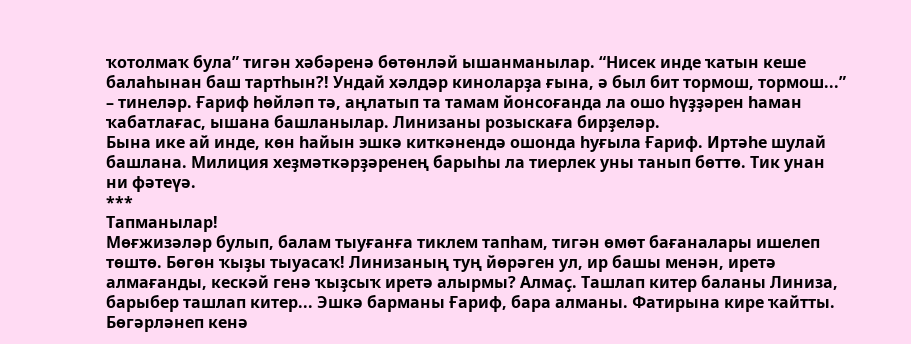ҡотолмаҡ була” тигән хәбәренә бөтөнләй ышанманылар. “Нисек инде ҡатын кеше балаһынан баш тартһын?! Ундай хәлдәр киноларҙа ғына, ә был бит тормош, тормош...” – тинеләр. Ғариф һөйләп тә, аңлатып та тамам йонсоғанда ла ошо һүҙҙәрен һаман ҡабатлағас, ышана башланылар. Линизаны розыскаға бирҙеләр.
Бына ике ай инде, көн һайын эшкә киткәнендә ошонда һуғыла Ғариф. Иртәһе шулай башлана. Милиция хеҙмәткәрҙәренең барыһы ла тиерлек уны танып бөттө. Тик унан ни фәтеүә.
***
Тапманылар!
Мөғжизәләр булып, балам тыуғанға тиклем тапһам, тигән өмөт бағаналары ишелеп төштө. Бөгөн ҡыҙы тыуасаҡ! Линизаның туң йөрәген ул, ир башы менән, иретә алмағанды, кескәй генә ҡыҙсыҡ иретә алырмы? Алмаҫ. Ташлап китер баланы Линиза, барыбер ташлап китер... Эшкә барманы Ғариф, бара алманы. Фатирына кире ҡайтты. Бөгәрләнеп кенә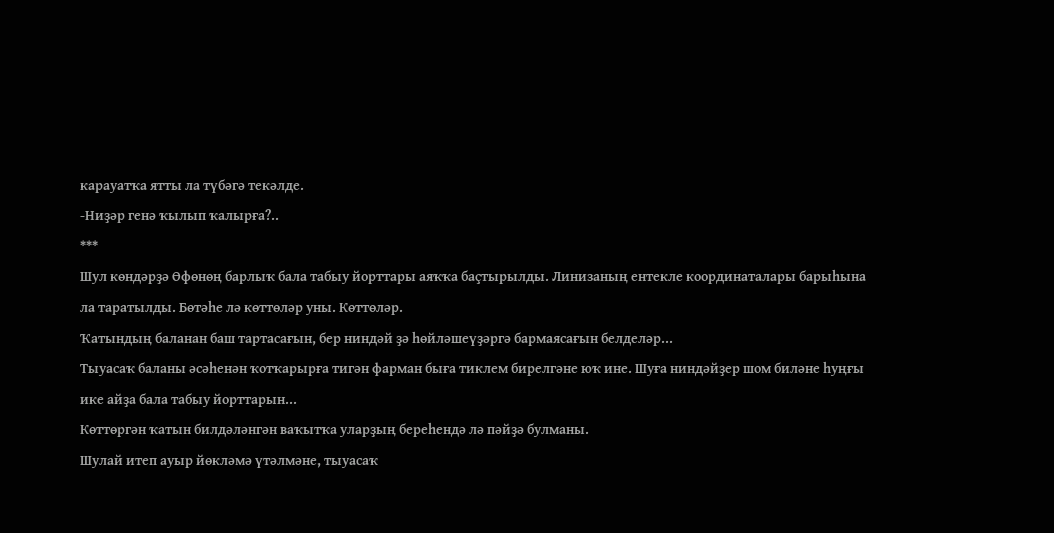карауатҡа ятты ла түбәгә текәлде.
-Ниҙәр генә ҡылып ҡалырға?..
***
Шул көндәрҙә Өфөнөң барлыҡ бала табыу йорттары аяҡҡа баҫтырылды. Линизаның ентекле координаталары барыһына ла таратылды. Бөтәһе лә көттөләр уны. Көттөләр.
Ҡатындың баланан баш тартасағын, бер ниндәй ҙә һөйләшеүҙәргә бармаясағын белделәр...
Тыуасаҡ баланы әсәһенән ҡотҡарырға тигән фарман быға тиклем бирелгәне юҡ ине. Шуға ниндәйҙер шом биләне һуңғы ике айҙа бала табыу йорттарын...
Көттөргән ҡатын билдәләнгән ваҡытҡа уларҙың береһендә лә пәйҙә булманы.
Шулай итеп ауыр йөкләмә үтәлмәне, тыуасаҡ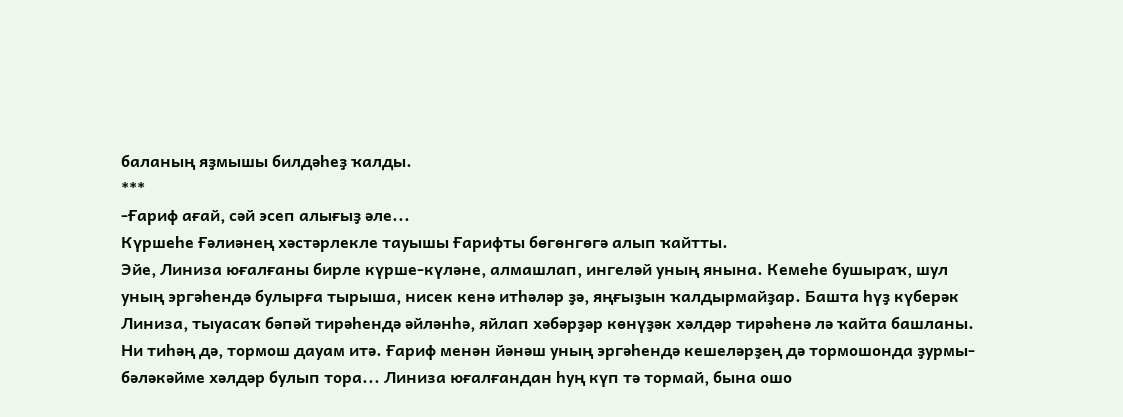баланың яҙмышы билдәһеҙ ҡалды.
***
-Ғариф ағай, сәй эсеп алығыҙ әле...
Күршеһе Ғәлиәнең хәстәрлекле тауышы Ғарифты бөгөнгөгә алып ҡайтты.
Эйе, Линиза юғалғаны бирле күрше-күләне, алмашлап, ингеләй уның янына. Кемеһе бушыраҡ, шул уның эргәһендә булырға тырыша, нисек кенә итһәләр ҙә, яңғыҙын ҡалдырмайҙар. Башта һүҙ күберәк Линиза, тыуасаҡ бәпәй тирәһендә әйләнһә, яйлап хәбәрҙәр көнүҙәк хәлдәр тирәһенә лә ҡайта башланы. Ни тиһәң дә, тормош дауам итә. Ғариф менән йәнәш уның эргәһендә кешеләрҙең дә тормошонда ҙурмы-бәләкәйме хәлдәр булып тора... Линиза юғалғандан һуң күп тә тормай, бына ошо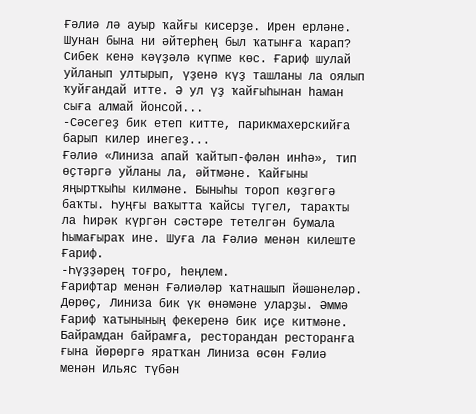Ғәлиә лә ауыр ҡайғы кисерҙе. Ирен ерләне.
Шунан бына ни әйтерһең был ҡатынға ҡарап? Сибек кенә кәүҙәлә күпме көс. Ғариф шулай уйланып ултырып, үҙенә күҙ ташланы ла оялып ҡуйғандай итте. Ә ул үҙ ҡайғыһынан һаман сыға алмай йонсой...
-Сәсегеҙ бик етеп китте, парикмахерскийға барып килер инегеҙ...
Ғәлиә «Линиза апай ҡайтып-фәлән инһә», тип өҫтәргә уйланы ла, әйтмәне. Ҡайғыны яңыртҡыһы килмәне. Быныһы тороп көҙгөгә баҡты. Һуңғы ваҡытта ҡайсы түгел, тараҡты ла һирәк күргән сәстәре тетелгән бумала һымағыраҡ ине. Шуға ла Ғәлиә менән килеште Ғариф.
-Һүҙҙәрең тоғро, һеңлем.
Ғарифтар менән Ғәлиәләр ҡатнашып йәшәнеләр. Дөрөҫ, Линиза бик үк өнәмәне уларҙы. Әммә Ғариф ҡатынының фекеренә бик иҫе китмәне. Байрамдан байрамға, ресторандан ресторанға ғына йөрөргә яратҡан Линиза өсөн Ғәлиә менән Ильяс түбән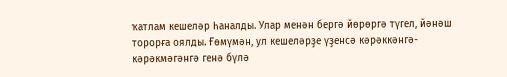ҡатлам кешеләр һаналды. Улар менән бергә йөрөргә түгел, йәнәш торорға оялды. Ғөмүмән, ул кешеләрҙе үҙенсә кәрәккәнгә-кәрәкмәгәнгә генә бүлә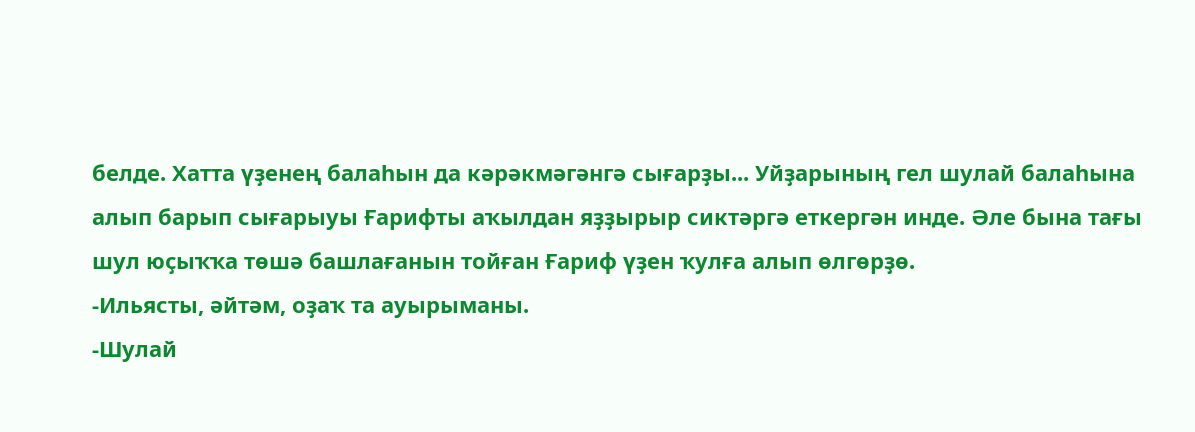белде. Хатта үҙенең балаһын да кәрәкмәгәнгә сығарҙы... Уйҙарының гел шулай балаһына алып барып сығарыуы Ғарифты аҡылдан яҙҙырыр сиктәргә еткергән инде. Әле бына тағы шул юҫыҡҡа төшә башлағанын тойған Ғариф үҙен ҡулға алып өлгөрҙө.
-Ильясты, әйтәм, оҙаҡ та ауырыманы.
-Шулай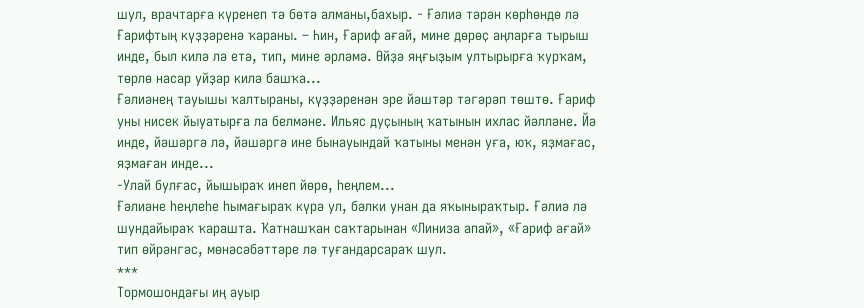шул, врачтарға күренеп тә бөтә алманы,бахыр. - Ғәлиә тәрән көрһөндө лә Ғарифтың күҙҙәренә ҡараны. – Һин, Ғариф ағай, мине дөрөҫ аңларға тырыш инде, был килә лә етә, тип, мине әрләмә. Өйҙә яңғыҙым ултырырға ҡурҡам, төрлө насар уйҙар килә башҡа...
Ғәлиәнең тауышы ҡалтыраны, күҙҙәренән эре йәштәр тәгәрәп төштө. Ғариф уны нисек йыуатырға ла белмәне. Ильяс дуҫының ҡатынын ихлас йәлләне. Йә инде, йәшәргә лә, йәшәргә ине бынауындай ҡатыны менән уға, юҡ, яҙмағас, яҙмаған инде...
-Улай булғас, йышыраҡ инеп йөрө, һеңлем...
Ғәлиәне һеңлеһе һымағыраҡ күрә ул, бәлки унан да яҡыныраҡтыр. Ғәлиә лә шундайыраҡ ҡарашта. Ҡатнашҡан саҡтарынан «Линиза апай», «Ғариф ағай» тип өйрәнгәс, мөнәсәбәттәре лә туғандарсараҡ шул.
***
Тормошондағы иң ауыр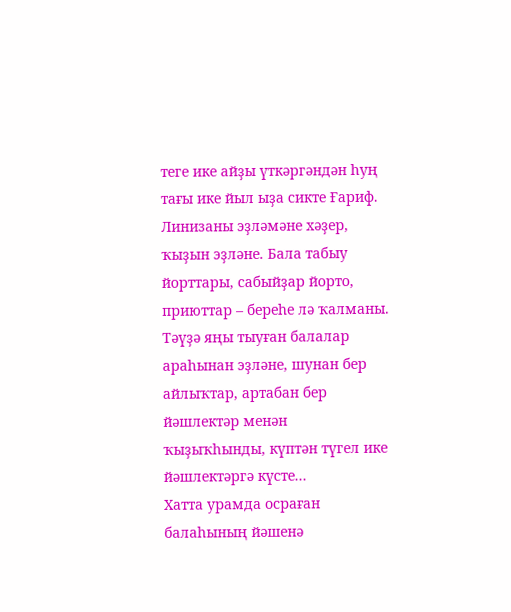теге ике айҙы үткәргәндән һуң тағы ике йыл ыҙа сикте Ғариф. Линизаны эҙләмәне хәҙер, ҡыҙын эҙләне. Бала табыу йорттары, сабыйҙар йорто, приюттар – береһе лә ҡалманы. Тәүҙә яңы тыуған балалар араһынан эҙләне, шунан бер айлыҡтар, артабан бер йәшлектәр менән ҡыҙыҡһынды, күптән түгел ике йәшлектәргә күсте...
Хатта урамда осраған балаһының йәшенә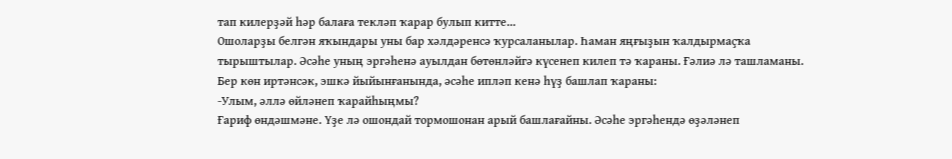тап килерҙәй һәр балаға текләп ҡарар булып китте...
Ошоларҙы белгән яҡындары уны бар хәлдәренсә ҡурсаланылар. Һаман яңғыҙын ҡалдырмаҫҡа тырыштылар. Әсәһе уның эргәһенә ауылдан бөтөнләйгә күсенеп килеп тә ҡараны. Ғәлиә лә ташламаны.
Бер көн иртәнсәк, эшкә йыйынғанында, әсәһе ипләп кенә һүҙ башлап ҡараны:
-Улым, әллә өйләнеп ҡарайһыңмы?
Ғариф өндәшмәне. Үҙе лә ошондай тормошонан арый башлағайны. Әсәһе эргәһендә өҙәләнеп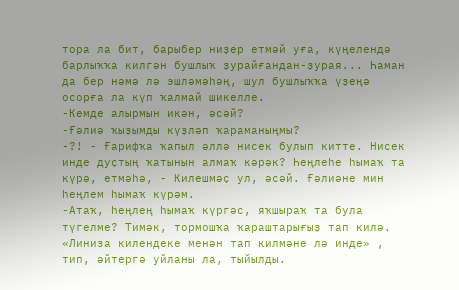тора ла бит, барыбер ниҙер етмәй уға, күңелендә барлыҡҡа килгән бушлыҡ ҙурайғандан-ҙурая... Һаман да бер нәмә лә эшләмәһәң, шул бушлыҡҡа үҙеңә осорға ла күп ҡалмай шикелле.
-Кемде алырмын икән, әсәй?
-Ғәлиә ҡыҙымды күҙләп ҡараманыңмы?
-?! - Ғарифҡа ҡапыл әллә нисек булып китте. Нисек инде дуҫтың ҡатынын алмаҡ кәрәк? Һеңлеһе һымаҡ та күрә, етмәһә, - Килешмәҫ ул, әсәй. Ғәлиәне мин һеңлем һымаҡ күрәм.
-Атаҡ, һеңлең һымаҡ күргәс, яҡшыраҡ та була түгелме? Тимәк, тормошҡа ҡараштарығыҙ тап килә.
«Линиза килендеке менән тап килмәне лә инде» , тип, әйтергә уйланы ла, тыйылды.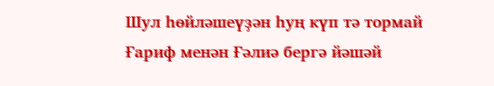Шул һөйләшеүҙән һуң күп тә тормай Ғариф менән Ғәлиә бергә йәшәй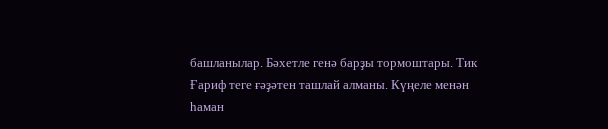башланылар. Бәхетле генә барҙы тормоштары. Тик Ғариф теге ғәҙәтен ташлай алманы. Күңеле менән һаман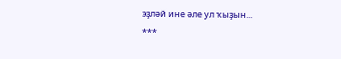эҙләй ине әле ул ҡыҙын...
***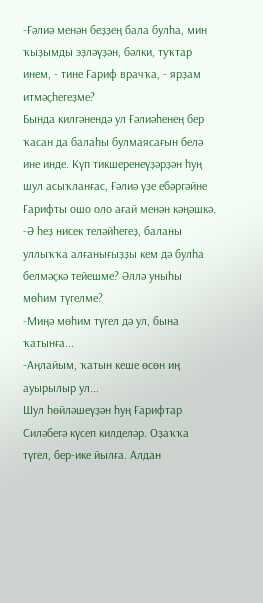-Ғәлиә менән беҙҙең бала булһа, мин ҡыҙымды эҙләүҙән, бәлки, туҡтар инем, - тине Ғариф врачҡа, - ярҙам итмәҫһегеҙме?
Бында килгәнендә ул Ғәлиәһенең бер ҡасан да балаһы булмаясағын белә ине инде. Күп тикшеренеүҙәрҙән һуң шул асыҡланғас, Ғәлиә үҙе ебәргәйне Ғарифты ошо оло ағай менән кәңәшкә.
-Ә һеҙ нисек теләйһегеҙ, баланы уллыҡҡа алғанығыҙҙы кем дә булһа белмәҫкә тейешме? Әллә уныһы мөһим түгелме?
-Миңә мөһим түгел дә ул, бына ҡатынға...
-Аңлайым, ҡатын кеше өсөн иң ауырылыр ул...
Шул һөйләшеүҙән һуң Ғарифтар Силәбегә күсеп килделәр. Оҙаҡҡа түгел, бер-ике йылға. Алдан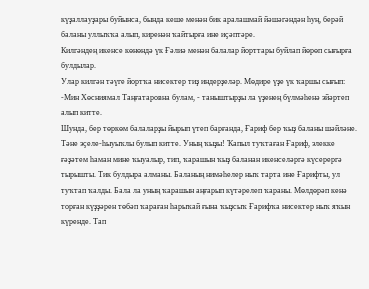күҙаллауҙары буйынса, бында кеше менән бик аралашмай йәшәгәндән һуң, берәй баланы уллыҡҡа алып, киренән ҡайтырға ине иҫәптәре.
Килгәндең икенсе көнөндә үк Ғәлиә менән балалар йорттары буйлап йөрөп сығырға булдылар.
Улар килгән тәүге йортҡа нисектер тиҙ индерҙеләр. Мөдире үҙе үк ҡаршы сығып:
-Мин Хөсниямал Таңғатаровна булам, - таныштырҙы ла үҙенең бүлмәһенә эйәртеп алып китте.
Шунда, бер төркөм балаларҙы йырып үтеп барғанда, Ғариф бер ҡыҙ баланы шәйләне. Тәне эҫеле-һыуыҡлы булып китте. Уның ҡыҙы! Ҡапыл туҡтаған Ғариф, элекке ғәҙәтем һаман мине ҡыуалыр, тип, ҡарашын ҡыҙ баланан икенселәргә күсерергә тырышты. Тик булдыра алманы. Баланың нимәһелер ныҡ тарта ине Ғарифты, ул туҡтап ҡалды. Бала ла уның ҡарашын аңғарып күтәрелеп ҡараны. Мөлдөрәп кенә торған күҙҙәрен төбәп ҡараған һарыҡай ғына ҡыҙсыҡ Ғарифҡа нисектер ныҡ яҡын күренде. Тап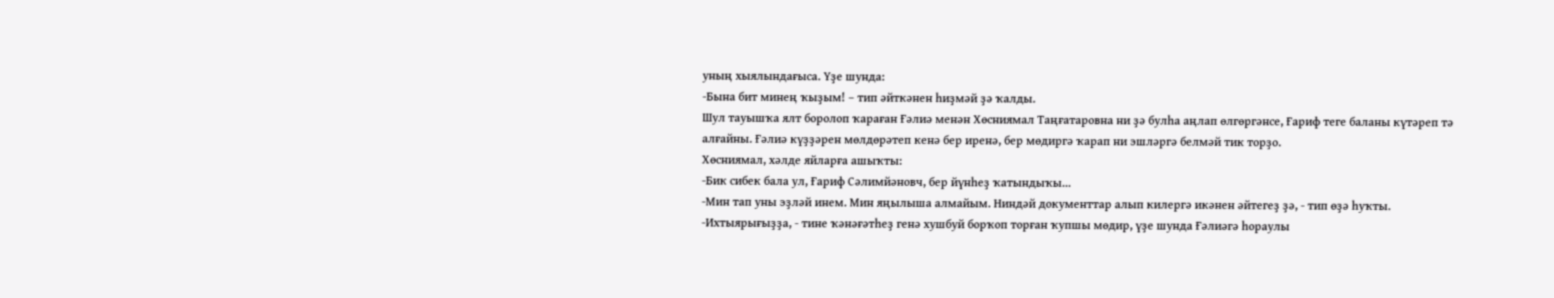уның хыялындағыса. Үҙе шунда:
-Бына бит минең ҡыҙым! – тип әйткәнен һиҙмәй ҙә ҡалды.
Шул тауышҡа ялт боролоп ҡараған Ғәлиә менән Хөсниямал Таңғатаровна ни ҙә булһа аңлап өлгөргәнсе, Ғариф теге баланы күтәреп тә алғайны. Ғәлиә күҙҙәрен мөлдөрәтеп кенә бер иренә, бер мөдиргә ҡарап ни эшләргә белмәй тик торҙо.
Хөсниямал, хәлде яйларға ашыҡты:
-Бик сибек бала ул, Ғариф Сәлимйәновч, бер йүнһеҙ ҡатындыҡы...
-Мин тап уны эҙләй инем. Мин яңылыша алмайым. Ниндәй документтар алып килергә икәнен әйтегеҙ ҙә, - тип өҙә һуҡты.
-Ихтыярығыҙҙа, - тине ҡәнәғәтһеҙ генә хушбуй борҡоп торған ҡупшы мөдир, үҙе шунда Ғәлиәгә һораулы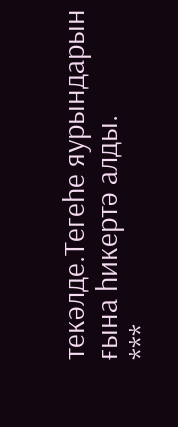текәлде.Тегеһе яурындарын ғына һикертә алды.
***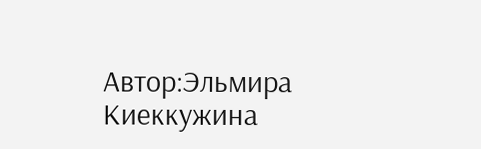Автор:Эльмира Киеккужина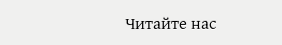Читайте нас